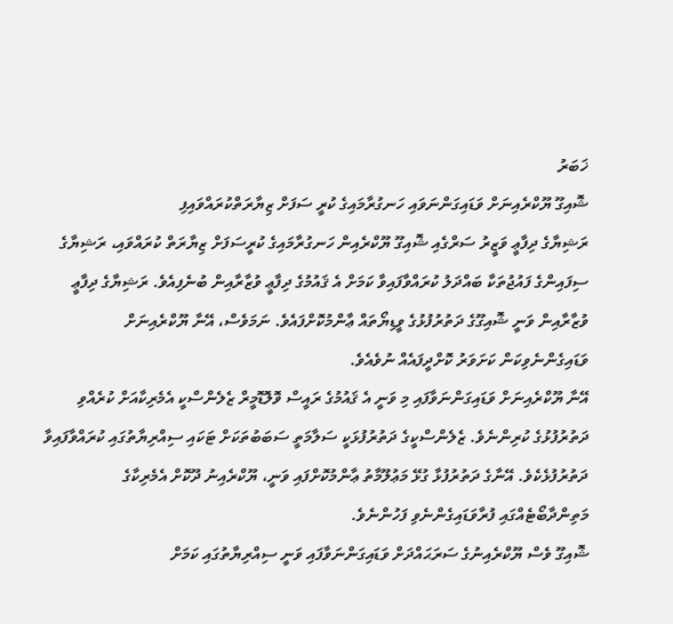ޚަބަރު
ޝޮއިގޫ ޔޫކްރެއިނަށް ވަޑައިގަންނަވައި ހަނގުރާމައިގެ ކުރީ ސަފަށް ޒިޔާރަތްކުރައްވައިފި
ރަޝިޔާގެ ދިފާޢީ ވަޒީރު ސަރްގެއި ޝޮއިގޫ ޔޫކްރެއިން ހަނގުރާމައިގެ ކުރީސަފަށް ޒިޔާރަތް ކުރައްވައި، ރަޝިޔާގެ ސިފައިންގެ ފައުޖުތަކާ ބައްދަލު ކުރައްވާފައިވާ ކަމަށް އެ ޤައުމުގެ ދިފާޢީ ވުޒާރާއިން ބުނެފިއެވެ. ރަޝިޔާގެ ދިފާޢީ ވުޒާރާއިން ވަނީ ޝޮއިގޫގެ ދަތުރުފުޅުގެ ވީޑިޔޯތައް ޢާންމުކޮށްފައެވެ. ނަމަވެސް، އޭނާ ޔޫކްރެއިނަށް ވަޑައިގެންނެވިކަން ކަށަވަރު ކޮށްދީފައެއް ނުވެއެވެ.
އޭނާ ޔޫކްރެއިނަށް ވަޑައިގަންނަވާފައި މި ވަނީ އެ ޤައުމުގެ ރައީސް ވޮލޮޑޮމީރް ޒެލެންސްކީ އެމެރިކާއަށް ކުރެއްވި ދަތުރުފުޅުގެ ކުރިންނެވެ. ޒެލެންސްކީގެ ދަތުރުފުޅަކީ ސަލާމަތީ ސަބަބުތަކަށް ޓަކައި ސިއްރިޔާތުގައި ކުރައްވާފައިވާ ދަތުރުފުޅެކެވެ. އޭނާގެ ދަތުރުފުޅާ ގުޅޭ މަޢުލޫމާތު ޢާންމުކޮށްފައި ވަނީ، ޔޫކްރެއިނު ދޫކޮށް އެމެރިކާގެ މަތިންދާބޯޓެއްގައި ފުރާވަޑައިގެންނެވި ފަހުންނެވެ.
ޝޮއިގޫ ވެސް ޔޫކްރެއިނުގެ ސަރަޙައްދަށް ވަޑައިގަންނަވާފައި ވަނީ ސިއްރިޔާތުގައި ކަމަށް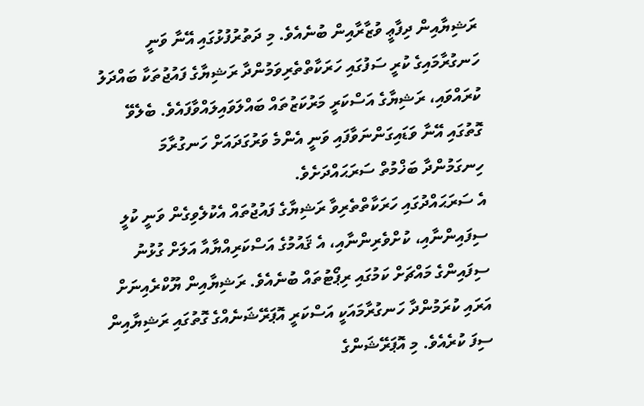ރަޝިޔާއިން ދިފާޢީ ވުޒާރާއިން ބުނެއެވެ. މި ދަތުރުފުޅުގައި އޭނާ ވަނީ ހަނގުރާމައިގެ ކުރީ ސަފުގައި ހަރަކާތްތެރިވަމުންދާ ރަޝިޔާގެ ފައުޖުތަކާ ބައްދަލު ކުރައްވައި، ރަޝިޔާގެ އަސްކަރީ މަރުކަޒުތައް ބައްލަވައިލައްވާފައެވެ. ބެލެވޭ ގޮތުގައި އޭނާ ވަޑައިގަންނަވާފައި ވަނީ އެންމެ ވަރުގަދައަށް ހަނގުރާމަ ހިނގަމުންދާ ބަޚްމުތް ސަރަޙައްދަށެވެ.
އެ ސަރަޙައްދުގައި ހަރަކާތްތެރިވާ ރަޝިޔާގެ ފައުޖުތައް އެކުލެވިގެން ވަނީ ކުލީ ސިފައިންނާއި، ކުށްވެރިންނާއި، އެ ޤައުމުގެ އަސްކަރިއްޔާއާ އަލަށް ގުޅުނު ސިފައިންގެ މައްޗަށް ކަމުގައި ރިޕޯޓުތައް ބުނެއެވެ. ރަޝިޔާއިން ޔޫކްރެއިނަށް އަރައި ކުރަމުންދާ ހަނގުރާމައަކީ އަސްކަރީ އޮޕަރޭޝަނެއްގެ ގޮތުގައި ރަޝިޔާއިން ސިފަ ކުރެއެވެ. މި އޮޕަރޭޝަންގެ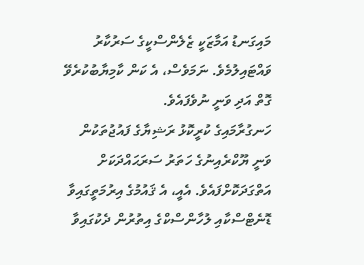މައިގަނޑު އަމާޒަކީ ޒެލެންސްކީގެ ސަރުކާރު ވައްޓައިލުމެވެ. ނަމަވެސް، އެ ކަން ކާމިޔާބުކުރެވޭ ގޮތް އަދި ވަނީ ނުވެފައެވެ.
ހަނގުރާމައިގެ ކުރީކޮޅު ރަޝިޔާގެ ފައުޖުތަކުން ވަނީ ޔޫކްރެއިނުގެ ހަތަރު ސަރަޙައްދަކަށް އަތްގަދަކޮށްފައެވެ. އެއީ، އެ ޤައުމުގެ އިރުމަތީގައިވާ ޑޮނެޓްސްކާއި ލުހާންސްކްގެ އިތުރުން ދެކުގައިވާ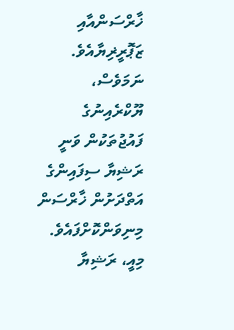ޚާރްސަންއާއި ޒަޕޮރީޜިޔާއެވެ. ނަމަވެސް، ޔޫކްރެއިނުގެ ފައުޖުތަކުން ވަނީ ރަޝިޔާ ސިފައިންގެ އަތްދަށުން ޚާރްސަން މިނިވަންކޮށްފައެވެ. މިއީ، ރަޝިޔާ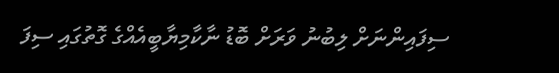ސިފައިންނަށް ލިބުނު ވަރަށް ބޮޑު ނާކާމިޔާބީއެއްގެ ގޮތުގައި ސިފަ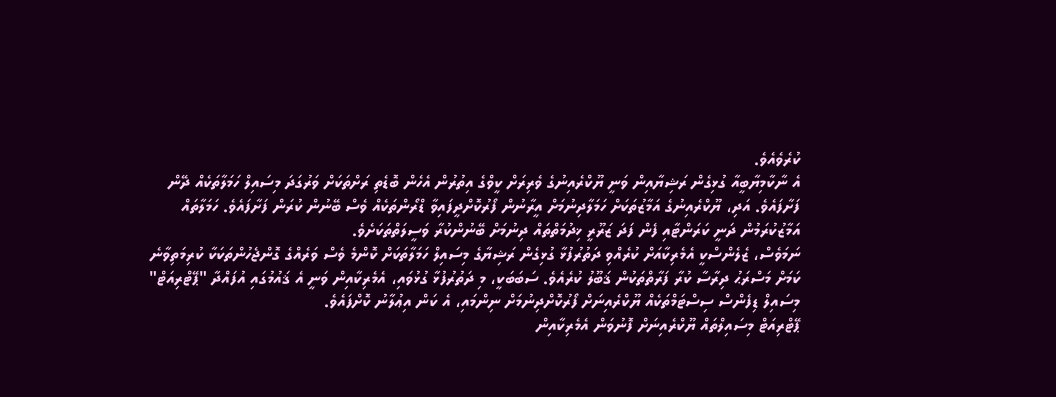ކުރެވެއެވެ.
އެ ނާކާމިޔާބީއާ ގުޅިގެން ރަޝިޔާއިން ވަނީ ޔޫކްރެއިނުގެ ވެރިރަށް ކީވްގެ އިތުރުން އެހެން ބޮޑެތި ރަށްތަކަށް ވަރުގަދަ މިސައިލް ހަމަލާތަކެއް ދޭން ފަށާފައެވެ. އަދި، ޔޫކްރެއިނުގެ އަމާޒުތަކަށް ހަމަލާދިނުމަށް އީރާނުން ފޯރުކޮށްދީފައިވާ ޑްރޯންތަކެއް ވެސް ބޭނުން ކުރަން ފަށާފައެވެ. ހަމަލާތައް އަމާޒުކުރަމުން ދަނީ ކަރަންޓާއި ފެން ފަދަ ޒަރޫރީ ޚިދުމަތްތައް ދިނުމަށް ބޭނުންކުރާ ވަސީލަތްތަކަށެވެ.
ނަމަވެސް، ޒެލެންސްކީ އެމެރިކާއަށް ކުރެއްވި ދަތުރުފުޅާ ގުޅިގެން ރަޝިޔާގެ މިސައިލް ހަމަލާތަކަށް ކޮންމެ ވެސް ވަރެއްގެ ގޮންޖެހުންތަކަކާ ކުރިމަތިވާނެ ކަމަށް މަސްރަޙު ދިރާސާ ކުރާ ފަރާތްތަކުން ޤަބޫލު ކުރެއެވެ. ސަބަބަކީ، މި ދަތުރުފުޅާ ގުޅުވައި، އެމެރިކާއިން ވަނީ އެ ޤައުމުގައި އުފައްދާ "ޕޭޓްރިއަޓް" މިސައިލް ޑިފެންސް ސިސްޓަމްތަކެއް ޔޫކްރެއިނަށް ފޯރުކޮށްދިނުމަށް ނިންމައި، އެ ކަން އިޢުލާނު ކޮށްފައެވެ.
ޕޭޓްރިއަޓް މިސައިލްތައް ޔޫކްރެއިނަށް ފޮނުވަން އެމެރިކާއިން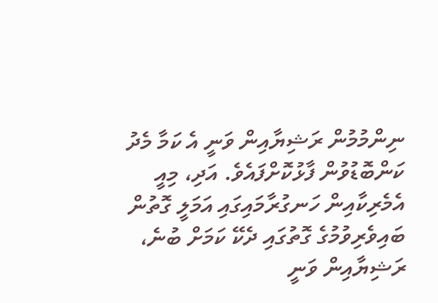ނިންމުމުން ރަޝިޔާއިން ވަނީ އެ ކަމާ މެދު ކަންބޮޑުވުން ފާޅުކޮށްފައެވެ. އަދި، މިއީ އެމެރިކާއިން ހަނގުރާމައިގައި އަމަލީ ގޮތުން ބައިވެރިވުމުގެ ގޮތުގައި ދެކޭ ކަމަށް ބުނެ، ރަޝިޔާއިން ވަނީ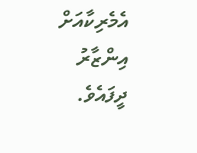އެމެރިކާއަށް އިންޒާރު ދީފައެވެ.